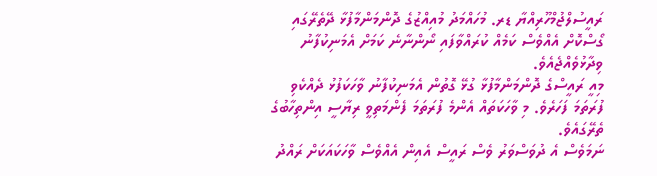ރައީސުލްޖުމްހޫރިއްޔާ ޑރ. މުހައްމަދު މުއިއްޒުގެ ދޮންމަންމާފުޅާ ދޭތެރޭގައި ގޯސްކޮށް އެއްވެސް ކަމެއް ކުރައްވާފައި ނޯންނާނެ ކަމަށް އެމަނިކުފާނު ވިދާޅުވެއްޖެއެވެ.
މިއީ ރައީސްގެ ދޮންމަންމާފުޅާ ގުޅޭ ގޮތުން އެމަނިކުފާނު ވާހަކަފުޅު ދެއްކެވި ފުރަތަމަ ފަހަރެވެ. މި ވާހަކަތައް އެންމެ ފުރަތަމަ ފެންމަތިވީ ރިޔާސީ އިންތިހާބުގެ ތެރޭގައެވެ.
ނަމަވެސް އެ ދުވަސްވަރު ވެސް ރައީސް އެއިން އެއްވެސް ވާހަކައަކަށް ރައްދު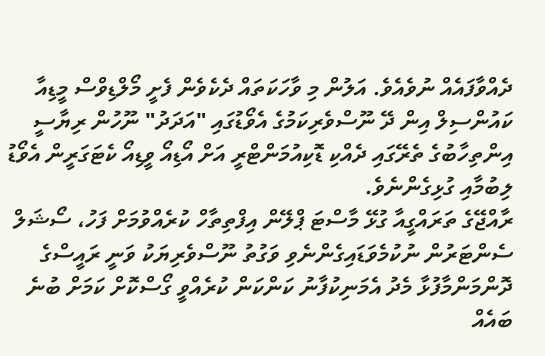ދެއްވާފައެއް ނުވެއެވެ. އަލުން މި ވާހަކަތައް ދެކެވެން ފެށީ މޯލްޑިވްސް މީޑިއާ ކައުންސިލް އިން ދޭ ނޫސްވެރިކަމުގެ އެވޯޑުގައި "އަދަދު" ނޫހުން ރިޔާސީ އިންތިހާބުގެ ތެރޭގައި ދެއްކި ޑޮކިއުމަންޓްރީ އަށް އޯޑިއޯ ވީޑިއޯ ކެޓަގަރީން އެވޯޑު ލިބުމާއި ގުޅިގެންނެވެ.
ރާއްޖޭގެ ތަރައްގީއާ ގުޅޭ މާސްޓަ ޕްލޭން އިފްތިތާހް ކުރެއްވުމަށް ފަހު، ސޯޝަލް ސެންޓަރުން ނުކުމެވަޑައިގެންނެވި ވަގުތު ނޫސްވެރިޔަކު ވަނީ ރައީސްގެ ދޮންމަންމާފުޅާ މެދު އެމަނިކުފާނު ކަންކަން ކުރެއްވީ ގޯސްކޮށް ކަމަށް ބުނެ ބައެއް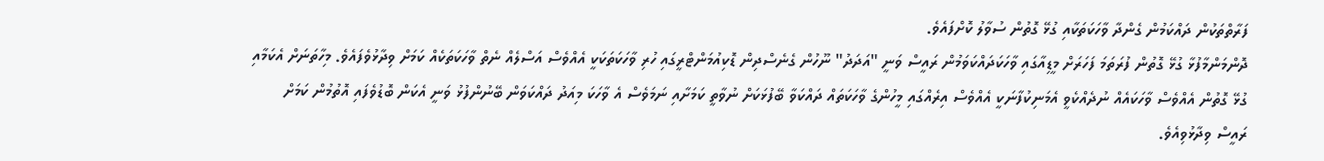ފަރާތްތަކުން ދައްކަމުން ގެންދާ ވާހަކަތަކާއި ގުޅޭ ގޮތުން ސުވާލު ކޮށްފައެވެ.
ދޮންމަންމާފުޅާ ގުޅޭ ގޮތުން ފުރަތަމަ ފަހަރަށް މީޑިއާގައި ވާހަކަދައްކަވަމުން ރައީސް ވަނީ "އަދަދު" ނޫހުން ގެނެސްދިން ޑޮކިއުމަންޓްރީގައި ހުރި ވާހަކަތަކަކީ އެއްވެސް އަސްލެއް ނެތް ވާހަކަތަކެއް ކަމަށް ވިދާޅުވެފައެވެ. މިހާތަނަށް އެކަމާއި ގުޅޭ ގޮތުން އެއްވެސް ވާހަކައެއް ނުދެއްކެވީ އެމަނިކުފާނަކީ އެއްވެސް އިރެއްގައި މީހުންގެ ވާހަކަތައް ދައްކަވާ ބޭފުޅަކަށް ނުވާތީ ކަމަށާއި ނަމަވެސް އެ ވާހަކަ މިއަދު ދައްކަވަން ބޭނުންފުޅު ވަނީ އެކަން ބޮޑުވެފައި އޮތުމުން ކަމަށް ރައީސް ވިދާޅުވިއެވެ.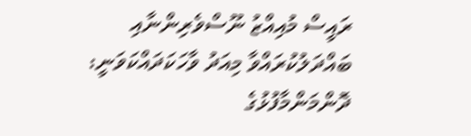ރައީސް މުއިއްޒު ނޫސްވެރިންނާއި ބައްދަލުކުރައްވާ މިއަދު ވާހަކަދައްކަވަނީ: ދޮންމަންމާފުޅުގެ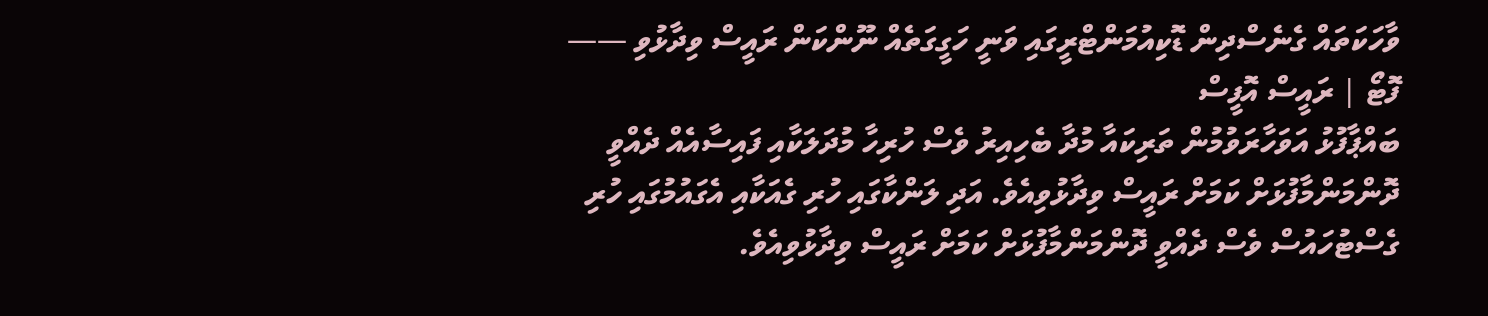ވާހަކަތައް ގެނެސްދިން ޑޮކިއުމަންޓްރީގައި ވަނީ ހަގީގަތެއް ނޫންކަން ރައީސް ވިދާޅުވި —— ފޮޓޯ | ރައީސް އޮފީސް
ބައްޕާފުޅު އަވަހާރަވުމުން ތަރިކައާ މުދާ ބެހިއިރު ވެސް ހުރިހާ މުދަލަކާއި ފައިސާއެއް ދެއްވީ ދޮންމަންމާފުޅަށް ކަމަށް ރައީސް ވިދާޅުވިއެވެ. އަދި ލަންކާގައި ހުރި ގެއަކާއި އެގައުމުގައި ހުރި ގެސްޓުހައުސް ވެސް ދެއްވީ ދޮންމަންމާފުޅަށް ކަމަށް ރައީސް ވިދާޅުވިއެވެ.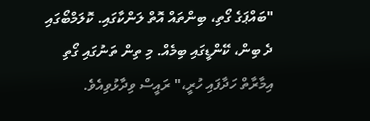"ބައްޕަގެ ގޯތި، ބިންތައް އޮތް ލަންކާގައި. ކޮލަމްބޯގައި ދެ ބިން، ކޭންޑީގައި ބިމެއް. މި ތިން ތަނުގައި ގޯތި އިމާރާތް ހަދާފައި ހުރީ،" ރައީސް ވިދާޅުވިއެވެ.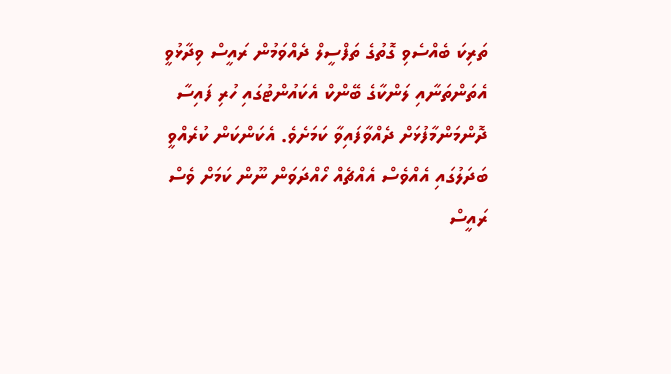ތަރިކަ ބެއްސެވި ގޮތުގެ ތަފްސީލް ދެއްވަމުން ރައީސް ވިދާޅުވީ އެތަންތަނާއި ލަންކާގެ ބޭންކް އެކައުންޓުގައި ހުރި ފައިސާ ދޮންމަންމާފުޅަށް ދެއްވާފައިވާ ކަމަށެވެ. އެކަންކަން ކުރެއްވީ ބަދަލުގައި އެއްވެސް އެއްޗެއް ހޯއްދަވަން ނޫން ކަމަށް ވެސް ރައީސް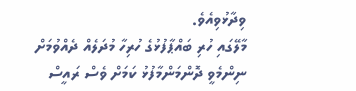ވިދާޅުވިއެވެ.
މާލޭގައި ހުރި ބައްޕާފުޅުގެ ހުރިހާ މުދަލެއް ދެއްވުމަށް ނިންމެވީ ދޮންމަންމާފުޅު ކަމަށް ވެސް ރައީސް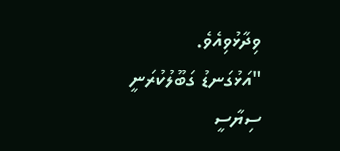ވިދާޅުވިއެވެ.
"އަޅުގަނޑު ގަބޫލުކުރަނީ ސިޔާސީ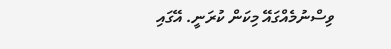ވިސްނުމެއްގައޭ މިކަން ކުރަނީ. އޭގައި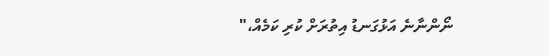ނޯންނާނެ އަޅުގަނޑު އިތުރަށް ކުރި ކަމެއް،"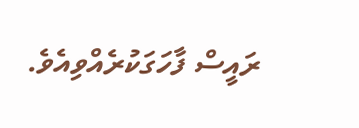ރައީސް ފާހަގަކުރެއްވިއެވެ.